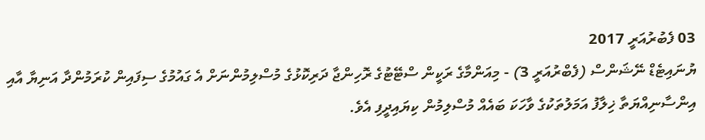03 ފެބުރުއަރީ 2017
ޔުނައިޓެޑް ނޭޝަންސް (ފެބްރުއަރީ 3) - މިއަންމާގެ ރަކީން ސްޓޭޓުގެ ރޮހިންޖާ ދަރިކޮޅުގެ މުސްލިމުންނަށް އެ ގައުމުގެ ސިފައިން ކުރަމުންދާ އަނިޔާ އާއި އިންސާނިއްޔަތާ ޚިލާފު އަމަލުތަކުގެ ވާހަކަ ބައެއް މުސްލިމުން ކިޔައިދީފި އެވެ.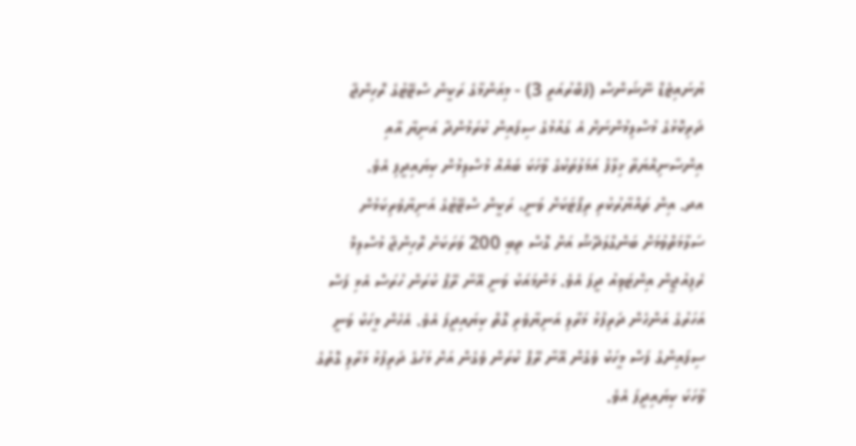ޔުނައިޓެޑް ނޭޝަންސް (ފެބްރުއަރީ 3) - މިއަންމާގެ ރަކީން ސްޓޭޓުގެ ރޮހިންޖާ ދަރިކޮޅުގެ މުސްލިމުންނަށް އެ ގައުމުގެ ސިފައިން ކުރަމުންދާ އަނިޔާ އާއި އިންސާނިއްޔަތާ ޚިލާފު އަމަލުތަކުގެ ވާހަކަ ބައެއް މުސްލިމުން ކިޔައިދީފި އެވެ.
އދ. އިން ތައްޔާރުކުރި ރިޕޯޓަކަށް ވަނީ، ރަކީން ސްޓޭޓުގެ އަނިޔާވެރިކަމުން ސަލާމަތްވުމަށް ބަންގްލަދޭޝް އަށް ގޮސް ތިބި 200 ވަރަކަށް ރޮހިންޖާ މުސްލިމް ރެފިއުޖީން އިންޓަވިއު ދީފަ އެވެ. މަންމައަކު ވަނީ އޭނާ ރޭޕް ކުރަން ހުރަސް އެޅި ފަސް އަހަރުގެ އަންހެން ދަރިފުޅު މަރާލި އަނިޔާވެރި ގޮތް ކިޔައިދީފަ އެވެ. އެހެން މީހަކު ވަނީ ސިފައިންގެ ފަސް މީހަކު ވެގެން އޭނާ ރޭޕް ކުރަން ވެގެން އަށް މަހުގެ ދަރިފުޅު މަރާލި ގޮތުގެ ވާހަކަ ކިޔައިދީފަ އެވެ.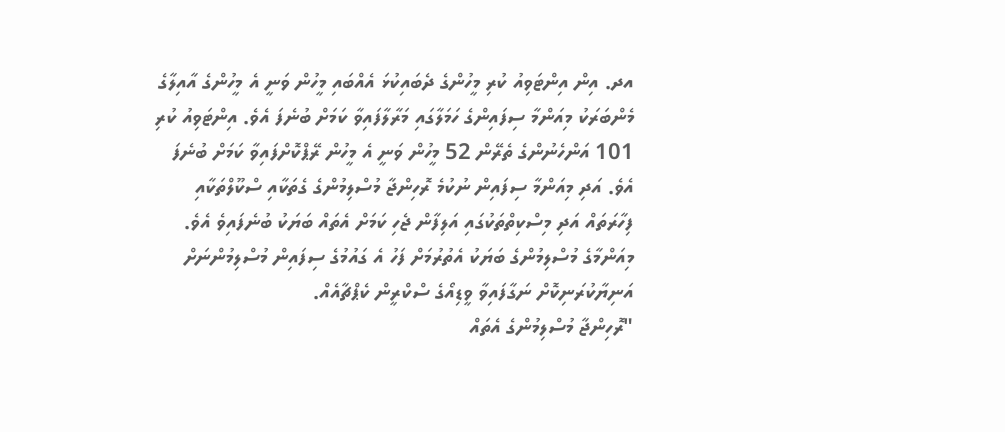އދ. އިން އިންޓަވިއު ކުރި މީހުންގެ ދެބައިކުޅަ އެއްބައި މީހުން ވަނީ އެ މީހުންގެ އާއިލާގެ މެންބަރަކު މިއަންމާ ސިފައިންގެ ހަމަލާގައި މަރާލާފައިވާ ކަމަށް ބުނެފަ އެވެ. އިންޓަވިއު ކުރި 101 އަންހެނުންގެ ތެރޭން 52 މީހުން ވަނީ އެ މީހުން ރޭޕްކޮށްފައިވާ ކަމަށް ބުނެފަ އެވެ. އަދި މިއަންމާ ސިފައިން ނުކުމެ ރޮހިންޖާ މުސްލިމުންގެ ގެތަކާއި ސްކޫލްތަކާއި ފިހާރަތައް އަދި މިސްކިތްތަކުގައި އަލިފާން ޖެހި ކަމަށް އެތައް ބަޔަކު ބުނެފައިވެ އެވެ.
މިއަންމާގެ މުސްލިމުންގެ ބަޔަކު އެތުރުމަށް ފަހު އެ ގައުމުގެ ސިފައިން މުސްލިމުންނަށް އަނިޔާކުރަނިކޮށް ނަގާފައިވާ ވީޑިއޯގެ ސްކްރީން ކެޕްޗާއެއް.
"ރޮހިންޖާ މުސްލިމުންގެ އެތައް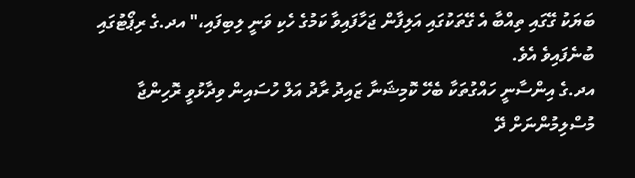ބަޔަކު ގޭގައި ތިއްބާ އެ ގޭތަކުގައި އަލިފާން ޖަހާފައިވާ ކަމުގެ ހެކި ވަނީ ލިބިފައި،" އދ.ގެ ރިޕޯޓުގައި ބުނެފައިވެ އެވެ.
އދ.ގެ އިންސާނީ ހައްގުތަކާ ބެހޭ ކޮމިޝަނާ ޒައިދު ރާދު އަލް ހުސައިން ވިދާޅުވީ ރޮހިންޖާ މުސްލިމުންނަށް ދޭ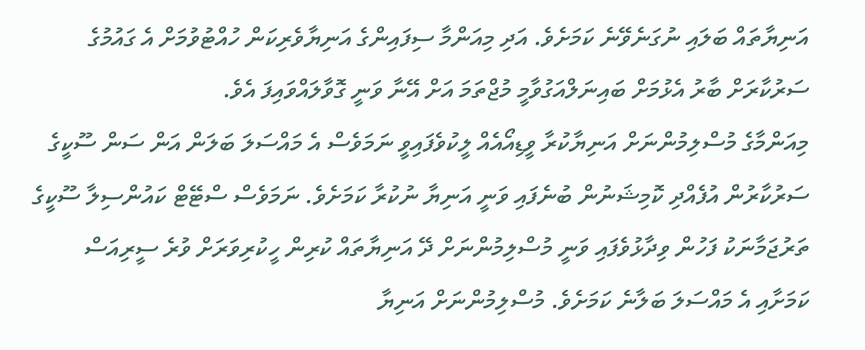އަނިޔާތައް ބަލައި ނުގަނެވޭނެ ކަމަށެވެ. އަދި މިއަންމާ ސިފައިންގެ އަނިޔާވެރިކަން ހުއްޓުވުމަށް އެ ގައުމުގެ ސަރުކާރަށް ބާރު އެޅުމަށް ބައިނަލްއަގުވާމީ މުޖްތަމަ އަށް އޭނާ ވަނީ ގޮވާލައްވައިފަ އެވެ.
މިއަންމާގެ މުސްލިމުންނަށް އަނިޔާކުރާ ވީޑިއޯއެއް ލީކުވެފައިވީ ނަމަވެސް އެ މައްސަލަ ބަލަން އަން ސަން ސޫކީގެ ސަރުކާރުން އުފެއްދި ކޮމިޝަނުން ބުނެފައި ވަނީ އަނިޔާ ނުކުރާ ކަމަށެވެ. ނަމަވެސް ސްޓޭޓް ކައުންސިލާ ސޫކީގެ ތަރުޖަމާނަކު ފަހުން ވިދާޅުވެފައި ވަނީ މުސްލިމުންނަށް ދޭ އަނިޔާތައް ކުރިން ހީކުރިވަރަށް ވުރެ ސީރިއަސް ކަމަށާއި އެ މައްސަލަ ބަލާނެ ކަމަށެވެ. މުސްލިމުންނަށް އަނިޔާ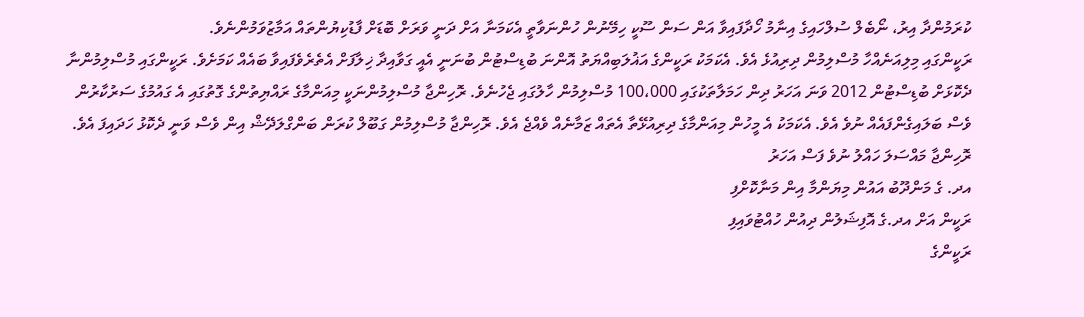ކުރަމުންދާ އިރު، ނޯބެލް ސުލްހައިގެ އިނާމު ހޯދާފައިވާ އަން ސަން ސޫކީ ހިމޭނުން ހުންނަވާތީ އެކަމަނާ އަށް ދަނީ ވަރަށް ބޮޑަށް ފާޑުކިޔުންތައް އަމާޒުވަމުންނެވެ.
ރަކީންގައި މިލިއަނެއްހާ މުސްލިމުން ދިރިއުޅެ އެވެ. އެކަމަކު ރަކީންގެ އަޣުލަބިއްޔަތު އޮންނަ ބުޑިސްޓުން ބުނަނީ އެއީ ގަވާއިދާ ޚިލާފަށް އެތެރެވެފައިވާ ބައެއް ކަމަށެވެ. ރަކީންގައި މުސްލިމުންނާ ދެކޮޅަށް ބުޑިސްޓުން 2012 ވަނަ އަހަރު ދިން ހަމަލާތަކުގައި 100،000 މުސްލިމުން ހާލުގައި ޖެހުނެވެ. ރޮހިންޖާ މުސްލިމުންނަކީ މިއަންމާގެ ރައްޔިތުންގެ ގޮތުގައި އެ ގައުމުގެ ސަރުކާރުން ވެސް ބަލައިގެންފައެއް ނުވެ އެވެ. އެކަމަކު އެ މީހުން މިއަންމާގެ ދިރިއުޅޭތާ އެތައް ޒަމާނެއް ވެއްޖެ އެވެ. ރޮހިންޖާ މުސްލިމުން ގަބޫލް ކުރަން ބަންގްލަދޭޝް އިން ވެސް ވަނީ ދެކޮޅު ހަދައިފަ އެވެ.
ރޮހިންޖާ މައްސަލަ ހައްލު ނުވެ ފަސް އަހަރު
އދ. ގެ މަންދޫބު އައުން މިޔަންމާ އިން މަނާކޮށްފި
ރަކީން އަށް އދ.ގެ އޮފިޝަލުން ދިއުން ހުއްޓުވައިފި
ރަކީންގެ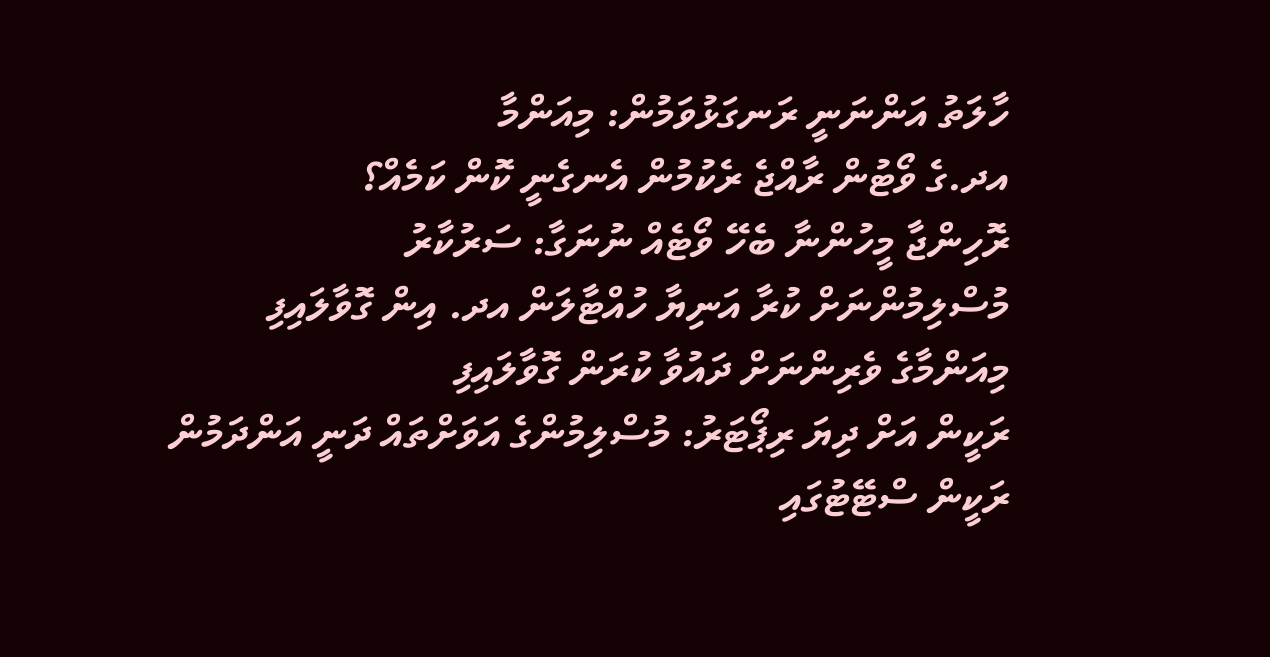ހާލަތު އަންނަނީ ރަނގަޅުވަމުން: މިއަންމާ
އދ.ގެ ވޯޓުން ރާއްޖެ ރެކުމުން އެނގެނީ ކޮން ކަމެއް؟
ރޮހިންޖާ މީހުންނާ ބެހޭ ވޯޓެއް ނުނަގާ: ސަރުކާރު
މުސްލިމުންނަށް ކުރާ އަނިޔާ ހުއްޓާލަން އދ. އިން ގޮވާލައިފި
މިއަންމާގެ ވެރިންނަށް ދައުވާ ކުރަން ގޮވާލައިފި
ރަކީން އަށް ދިޔަ ރިޕޯޓަރު: މުސްލިމުންގެ އަވަށްތައް ދަނީ އަންދަމުން
ރަކީން ސްޓޭޓުގައި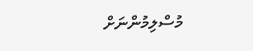މުސްލިމުންނަށް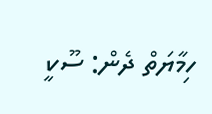ހިމާޔަތް ދެން: ސޫކީ